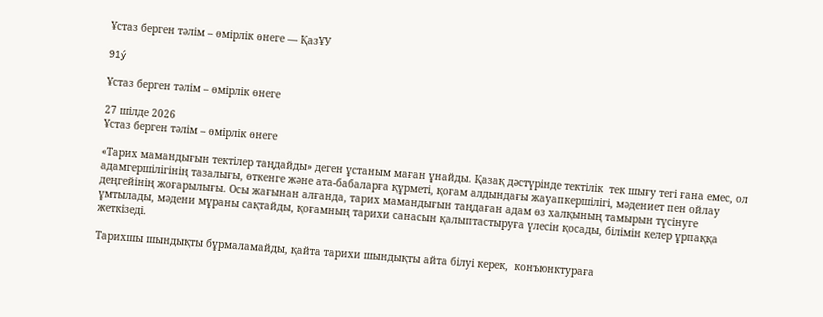Ұстаз берген тәлім – өмірлік өнеге — ҚазҰУ

91ý

Ұстаз берген тәлім – өмірлік өнеге

27 шілде 2026
Ұстаз берген тәлім – өмірлік өнеге

«Тарих мамандығын тектілер таңдайды» деген ұстаным маған ұнайды. Қазақ дәстүрінде тектілік  тек шығу тегі ғана емес, ол  адамгершілігінің тазалығы, өткенге және ата-бабаларға құрметі, қоғам алдындағы жауапкершілігі, мәдениет пен ойлау деңгейінің жоғарылығы. Осы жағынан алғанда, тарих мамандығын таңдаған адам өз халқының тамырын түсінуге ұмтылады, мәдени мұраны сақтайды, қоғамның тарихи санасын қалыптастыруға үлесін қосады, білімін келер ұрпаққа жеткізеді.

Тарихшы шындықты бұрмаламайды, қайта тарихи шындықты айта білуі керек,  конъюнктураға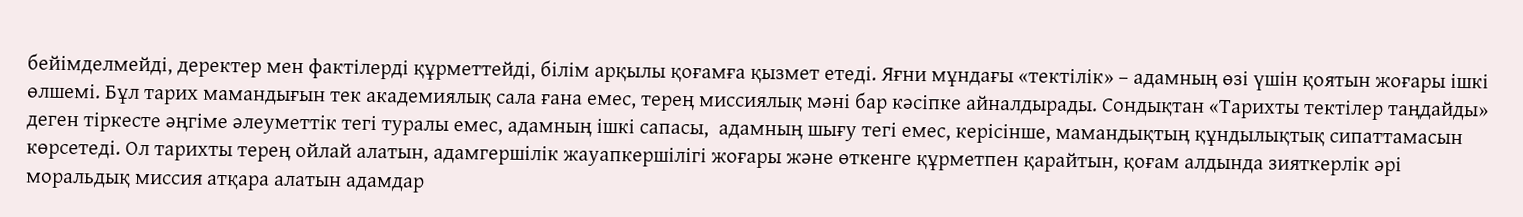бейімделмейді, деректер мен фактілерді құрметтейді, білім арқылы қоғамға қызмет етеді. Яғни мұндағы «тектілік» – адамның өзі үшін қоятын жоғары ішкі өлшемі. Бұл тарих мамандығын тек академиялық сала ғана емес, терең миссиялық мәні бар кәсіпке айналдырады. Сондықтан «Тарихты тектілер таңдайды» деген тіркесте әңгіме әлеуметтік тегі туралы емес, адамның ішкі сапасы,  адамның шығу тегі емес, керісінше, мамандықтың құндылықтық сипаттамасын көрсетеді. Ол тарихты терең ойлай алатын, адамгершілік жауапкершілігі жоғары және өткенге құрметпен қарайтын, қоғам алдында зияткерлік әрі моральдық миссия атқара алатын адамдар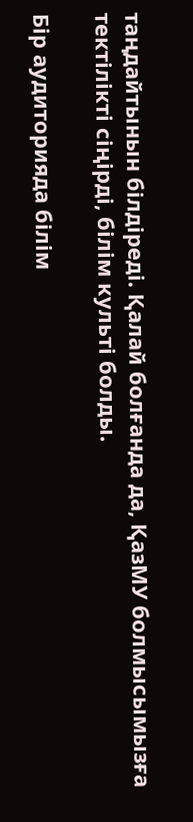таңдайтынын білдіреді. Қалай болғанда да, ҚазМУ болмысымызға тектілікті сіңірді, білім культі болды.

Бір аудиторияда білім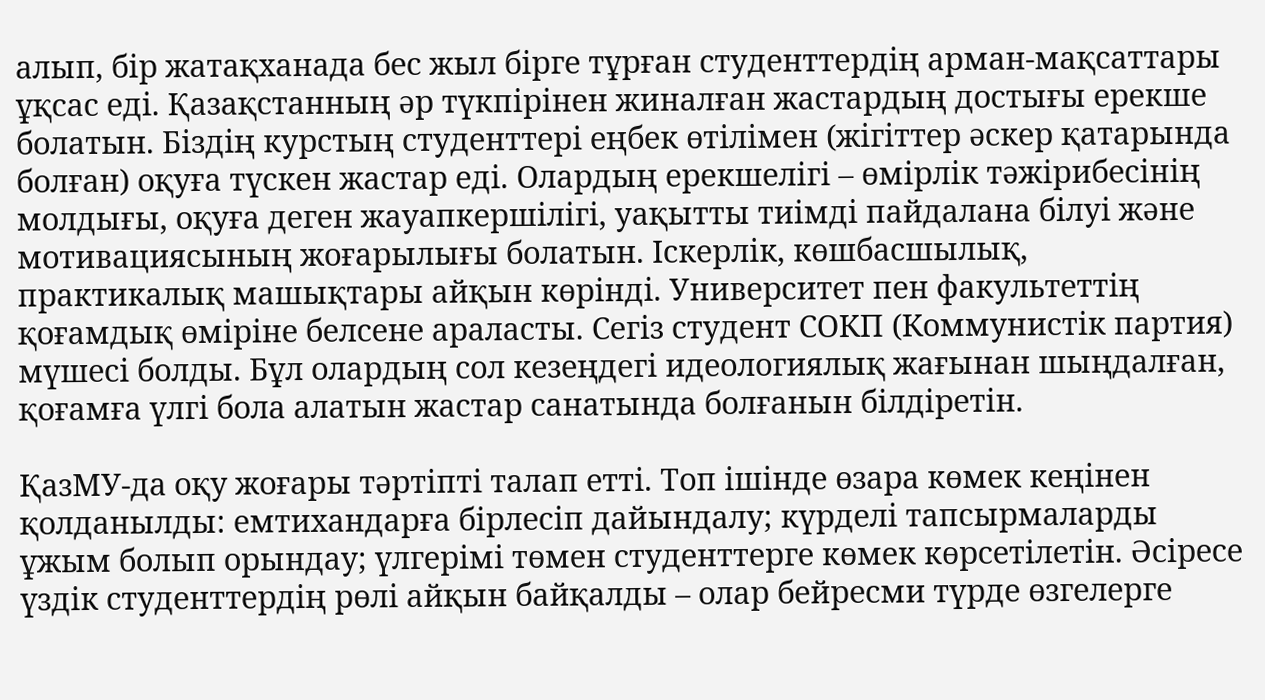алып, бір жатақханада бес жыл бірге тұрған студенттердің арман-мақсаттары ұқсас еді. Қазақстанның әр түкпірінен жиналған жастардың достығы ерекше болатын. Біздің курстың студенттері еңбек өтілімен (жігіттер әскер қатарында болған) оқуға түскен жастар еді. Олардың ерекшелігі – өмірлік тәжірибесінің молдығы, оқуға деген жауапкершілігі, уақытты тиімді пайдалана білуі және мотивациясының жоғарылығы болатын. Іскерлік, көшбасшылық, практикалық машықтары айқын көрінді. Университет пен факультеттің қоғамдық өміріне белсене араласты. Сегіз студент СОКП (Коммунистік партия) мүшесі болды. Бұл олардың сол кезеңдегі идеологиялық жағынан шыңдалған, қоғамға үлгі бола алатын жастар санатында болғанын білдіретін.

ҚазМУ-да оқу жоғары тәртіпті талап етті. Топ ішінде өзара көмек кеңінен қолданылды: емтихандарға бірлесіп дайындалу; күрделі тапсырмаларды ұжым болып орындау; үлгерімі төмен студенттерге көмек көрсетілетін. Әсіресе үздік студенттердің рөлі айқын байқалды – олар бейресми түрде өзгелерге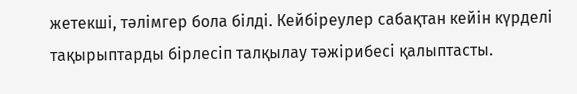жетекші, тәлімгер бола білді. Кейбіреулер сабақтан кейін күрделі тақырыптарды бірлесіп талқылау тәжірибесі қалыптасты.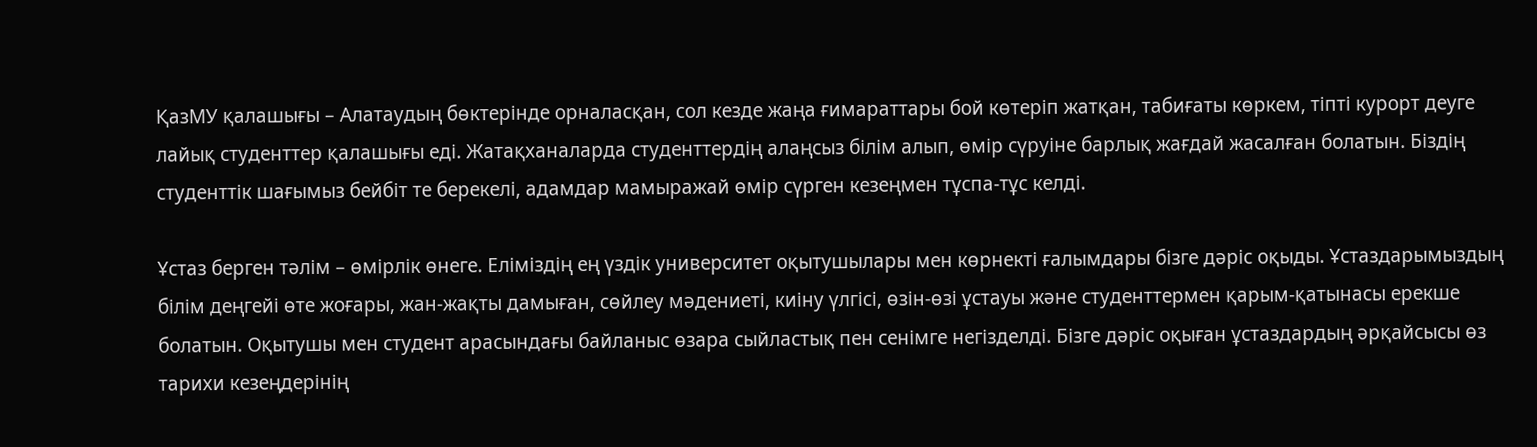ҚазМУ қалашығы – Алатаудың бөктерінде орналасқан, сол кезде жаңа ғимараттары бой көтеріп жатқан, табиғаты көркем, тіпті курорт деуге лайық студенттер қалашығы еді. Жатақханаларда студенттердің алаңсыз білім алып, өмір сүруіне барлық жағдай жасалған болатын. Біздің студенттік шағымыз бейбіт те берекелі, адамдар мамыражай өмір сүрген кезеңмен тұспа-тұс келді.

Ұстаз берген тәлім – өмірлік өнеге. Еліміздің ең үздік университет оқытушылары мен көрнекті ғалымдары бізге дәріс оқыды. Ұстаздарымыздың білім деңгейі өте жоғары, жан-жақты дамыған, сөйлеу мәдениеті, киіну үлгісі, өзін-өзі ұстауы және студенттермен қарым-қатынасы ерекше болатын. Оқытушы мен студент арасындағы байланыс өзара сыйластық пен сенімге негізделді. Бізге дәріс оқыған ұстаздардың әрқайсысы өз тарихи кезеңдерінің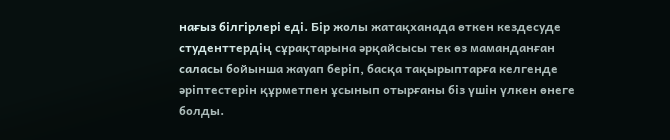нағыз білгірлері еді. Бір жолы жатақханада өткен кездесуде студенттердің сұрақтарына әрқайсысы тек өз маманданған саласы бойынша жауап беріп, басқа тақырыптарға келгенде әріптестерін құрметпен ұсынып отырғаны біз үшін үлкен өнеге болды.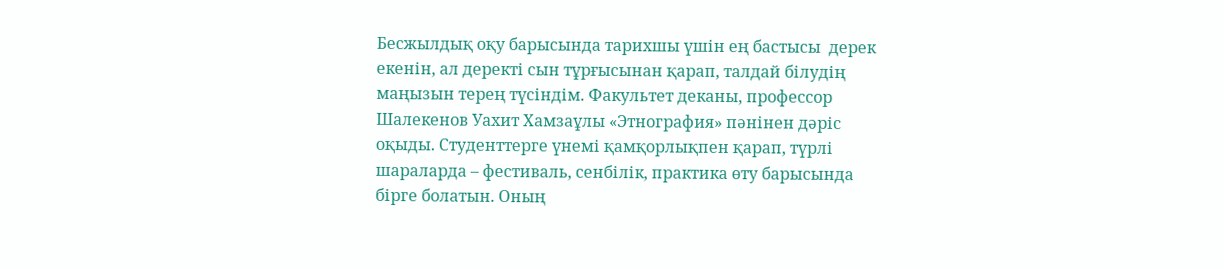Бесжылдық оқу барысында тарихшы үшін ең бастысы  дерек екенін, ал деректі сын тұрғысынан қарап, талдай білудің маңызын терең түсіндім. Факультет деканы, профессор Шалекенов Уахит Хамзаұлы «Этнография» пәнінен дәріс оқыды. Студенттерге үнемі қамқорлықпен қарап, түрлі шараларда – фестиваль, сенбілік, практика өту барысында бірге болатын. Оның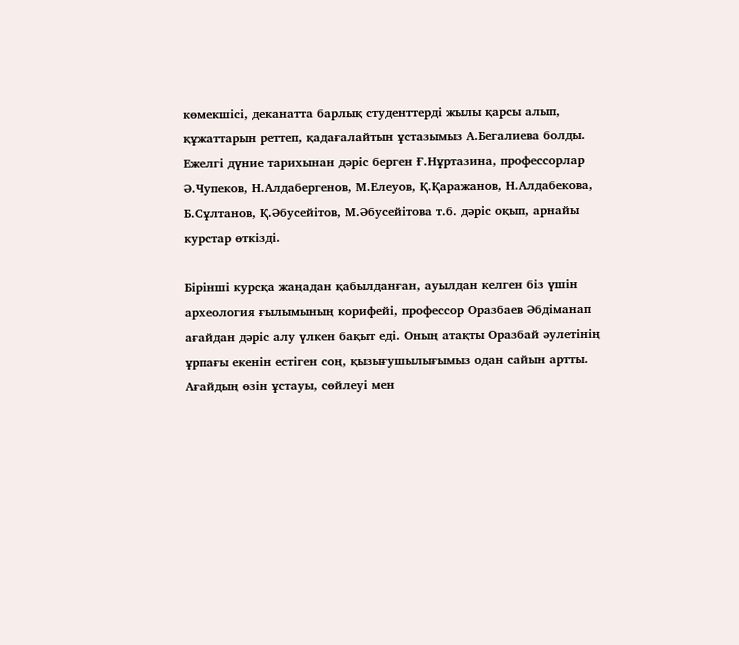көмекшісі, деканатта барлық студенттерді жылы қарсы алып, құжаттарын реттеп, қадағалайтын ұстазымыз А.Бегалиева болды. Ежелгі дүние тарихынан дәріс берген Ғ.Нұртазина, профессорлар Ә.Чупеков, Н.Алдабергенов, М.Елеуов, Қ.Қаражанов, Н.Алдабекова, Б.Сұлтанов, Қ.Әбусейітов, М.Әбусейітова т.б. дәріс оқып, арнайы курстар өткізді.

Бірінші курсқа жаңадан қабылданған, ауылдан келген біз үшін археология ғылымының корифейі, профессор Оразбаев Әбдіманап ағайдан дәріс алу үлкен бақыт еді. Оның атақты Оразбай әулетінің ұрпағы екенін естіген соң, қызығушылығымыз одан сайын артты. Ағайдың өзін ұстауы, сөйлеуі мен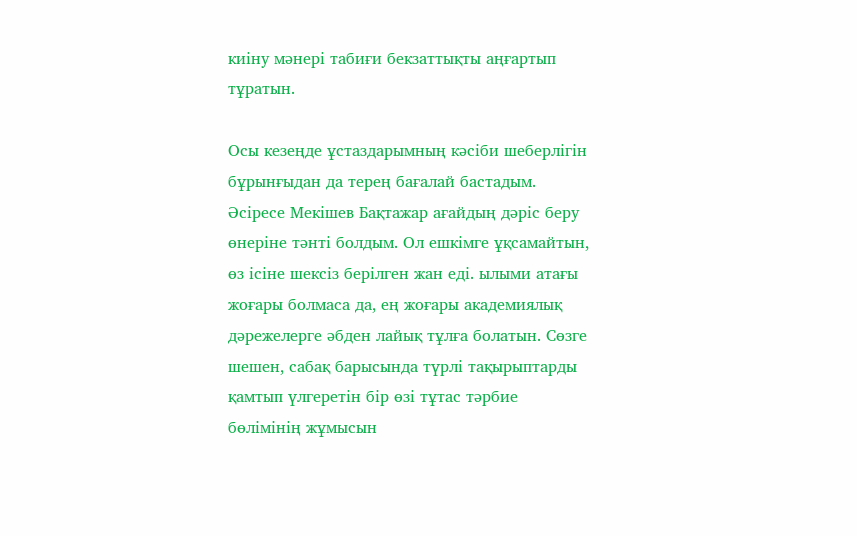киіну мәнері табиғи бекзаттықты аңғартып тұратын.

Осы кезеңде ұстаздарымның кәсіби шеберлігін бұрынғыдан да терең бағалай бастадым. Әсіресе Мекішев Бақтажар ағайдың дәріс беру өнеріне тәнті болдым. Ол ешкімге ұқсамайтын, өз ісіне шексіз берілген жан еді. ылыми атағы жоғары болмаса да, ең жоғары академиялық дәрежелерге әбден лайық тұлға болатын. Сөзге шешен, сабақ барысында түрлі тақырыптарды қамтып үлгеретін бір өзі тұтас тәрбие бөлімінің жұмысын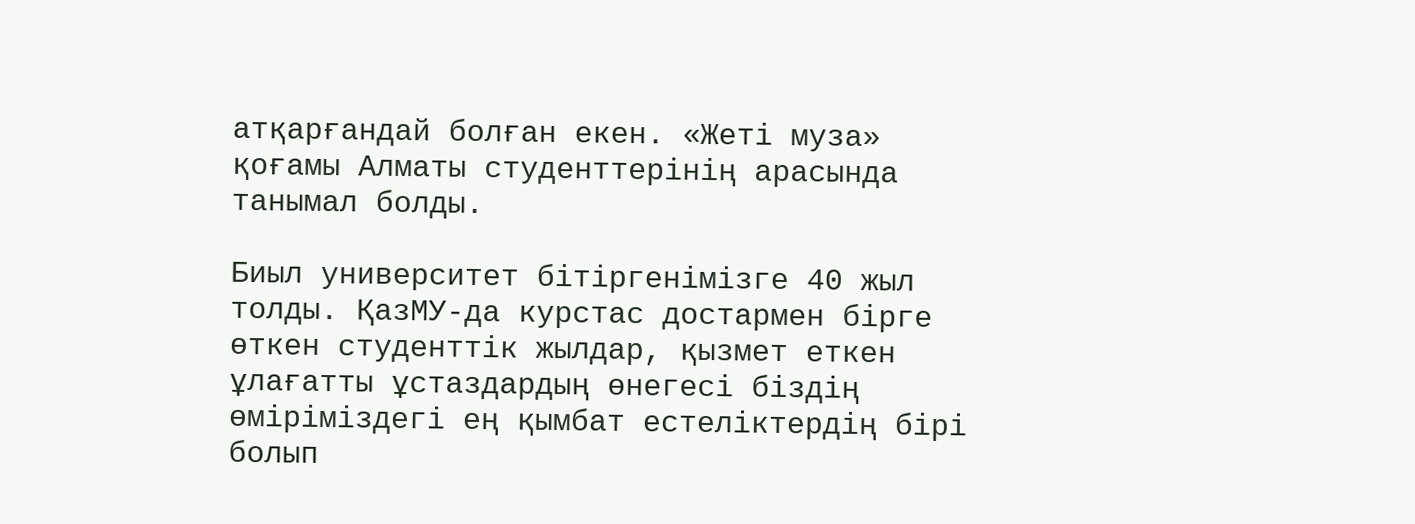атқарғандай болған екен. «Жеті муза» қоғамы Алматы студенттерінің арасында танымал болды.

Биыл университет бітіргенімізге 40 жыл толды. ҚазМУ-да курстас достармен бірге өткен студенттік жылдар, қызмет еткен ұлағатты ұстаздардың өнегесі біздің өміріміздегі ең қымбат естеліктердің бірі болып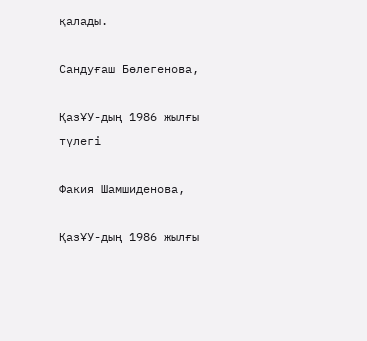қалады.

Сандуғаш Бөлегенова,

ҚазҰУ-дың 1986 жылғы түлегі

Факия Шамшиденова,

ҚазҰУ-дың 1986 жылғы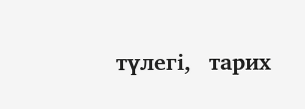түлегі,   тарих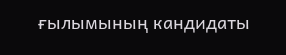ғылымының кандидаты